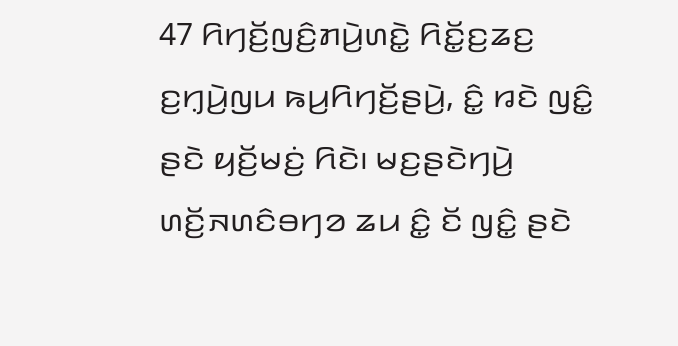47 ꤖꤚꤢꤩ꤬ꤜꤢꤨ꤬ꤊꤣꤧ꤬ꤛꤢꤧ꤭ ꤖꤢꤩ꤭ꤢ꤬ꤘꤢ꤬ ꤢ꤬ꤚ꤫ꤣꤧ꤬ꤜꤣ ꤒꤣ꤬ꤖꤚꤢꤩ꤬ꤔꤣꤧ꤬, ꤢꤨ꤭ ꤙꤢꤧ ꤜꤢꤨ꤭ ꤔꤢꤧ ꤟꤢꤩ꤬ꤗꤢꤦ꤬ ꤖꤢꤧ꤯ ꤗꤢ꤬ꤔꤢꤧꤚꤣꤧ꤬ ꤛꤢꤩ꤬ꤏꤛꤢꤨꤋꤚꤤ ꤘꤣ ꤢꤨ꤭ ꤢꤩ ꤜꤢꤨ꤭ ꤔꤢꤧ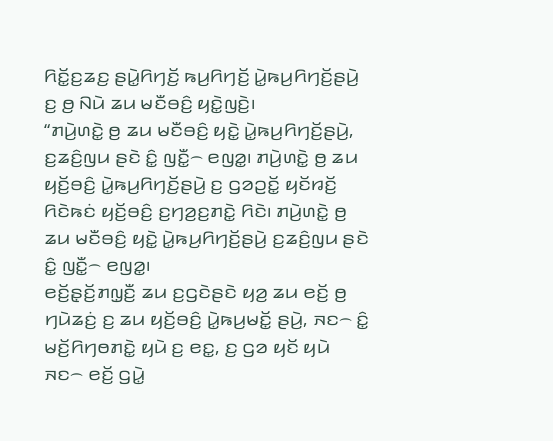ꤖꤢꤩ꤭ꤢ꤬ꤘꤢ꤬ ꤔꤣꤧ꤭ꤖꤚꤢꤩ꤬ ꤒꤣ꤬ꤖꤚꤢꤩ꤬ ꤣꤧ꤭ꤒꤣ꤬ꤖꤚꤢꤩ꤬ꤔꤣꤧ꤬ ꤢ꤬ ꤥ꤬ ꤡꤣꤧ ꤘꤣ ꤗꤢꤪꤋꤢꤨ꤬ ꤟꤢꤧ꤭ꤜꤢꤧ꤬꤯
“ꤊꤣꤧ꤬ꤛꤢꤧ꤭ ꤥ꤬ ꤘꤣ ꤗꤢꤪꤋꤢꤨ꤬ ꤟꤢꤧ꤭ ꤣꤧ꤭ꤒꤣ꤬ꤖꤚꤢꤩ꤬ꤔꤣꤧ꤬, ꤢ꤬ꤘꤢꤨ꤬ꤜꤣ ꤔꤢꤧ ꤢꤨ꤭ ꤜꤢꤪ꤭꤮ ꤕꤜꤤ꤭꤯ ꤊꤣꤧ꤬ꤛꤢꤧ꤭ ꤥ꤬ ꤘꤣ ꤟꤢꤩ꤬ꤋꤢꤨ꤬ ꤣꤧ꤭ꤒꤣ꤬ꤖꤚꤢꤩ꤬ꤔꤣꤧ꤬ ꤢ꤬ ꤞꤤꤑꤢꤩ꤭ ꤟꤢꤩꤙꤢꤩ꤬ ꤖꤢꤧꤒꤢꤦ ꤟꤢꤩ꤬ꤋꤢꤨ꤬ ꤢ꤬ꤚꤤ꤬ꤢ꤬ꤊꤢꤧ꤭ ꤖꤢꤧ꤯ ꤊꤣꤧ꤬ꤛꤢꤧ꤭ ꤥ꤬ ꤘꤣ ꤗꤢꤪꤋꤢꤨ꤬ ꤟꤢꤧ꤭ ꤣꤧ꤭ꤒꤣ꤬ꤖꤚꤢꤩ꤬ꤔꤣꤧ꤬ ꤢ꤬ꤘꤢꤨ꤬ꤜꤣ ꤔꤢꤧ ꤢꤨ꤭ ꤜꤢꤪ꤭꤮ ꤕꤜꤤ꤭꤯
ꤕꤢꤩ꤬ꤔ꤫ꤢꤩ꤬ꤊꤜ꤫ꤢꤪ꤬ ꤘꤣ ꤢ꤬ꤞꤢꤧꤔꤢꤧ ꤟꤤ꤬ ꤘꤣ ꤕꤢꤩ꤬ ꤥ꤬ ꤚꤣꤧꤘꤢꤦ꤬ ꤢ꤬ ꤘꤣ ꤟꤢꤩ꤬ꤋꤢꤨ꤬ ꤣꤧ꤭ꤒꤣ꤬ꤗꤢꤩ꤭ ꤔꤣꤧ꤬, ꤏꤢ꤮ ꤢꤨ꤭ ꤗꤢꤩ꤬ꤖꤚꤥꤊꤢꤧ꤭ ꤟꤣꤧ ꤢ꤬ ꤕꤢ꤭, ꤢ꤬ ꤞꤤ ꤟꤢꤩ ꤟꤣꤧ ꤏꤢ꤮ ꤕꤢꤩ꤬ ꤞꤣꤧ꤭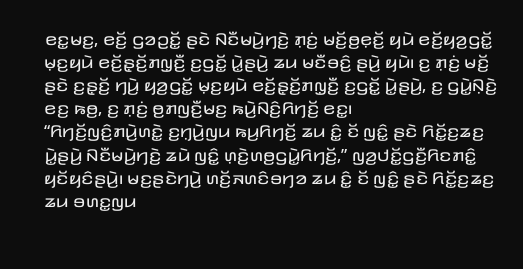ꤕꤢ꤭ꤗꤢ꤬, ꤕꤢꤩ꤬ ꤞꤤꤑꤢꤩ꤭ ꤔꤢꤧ ꤡꤢꤪꤗꤣꤧ꤬ꤚꤢꤧ꤬ ꤊ꤫ꤢꤦ꤬ ꤗꤢꤩ꤬ꤥ꤬ꤕ꤫ꤢꤩ꤬ ꤟꤣꤧ ꤕꤢꤩ꤬ꤟꤤ꤬ꤞꤢꤩ꤭ ꤗ꤫ꤢ꤬ꤟꤣꤧ ꤕꤢꤩ꤬ꤔ꤫ꤢꤩ꤬ꤊꤜ꤫ꤢꤪ꤬ ꤢ꤬ꤞꤢꤩ꤭ ꤣꤧ꤭ꤔꤣꤧ꤬ ꤘꤣ ꤗꤢꤪꤋꤢꤨ꤬ ꤔꤣꤧ꤬ ꤟꤣꤧ꤯ ꤢ꤬ ꤊ꤫ꤢꤦ꤬ ꤗꤢꤩ꤬ ꤔꤢꤧ ꤢ꤬ꤔ꤫ꤢꤩ꤬ ꤚꤣꤧ꤬ ꤟꤤ꤬ꤞꤢꤩ꤭ ꤗ꤫ꤢ꤬ꤟꤣꤧ ꤕꤢꤩ꤬ꤔ꤫ꤢꤩ꤬ꤊꤜ꤫ꤢꤪ꤬ ꤢ꤬ꤞꤢꤩ꤭ ꤣꤧ꤭ꤔꤣꤧ꤬, ꤢ꤬ ꤞꤣꤧ꤭ꤡ꤫ꤢꤧ꤬ ꤕꤢ꤬ ꤒꤥ꤬, ꤢ꤬ ꤊ꤫ꤢꤦ꤬ ꤥ꤬ꤊꤜꤢꤪ꤬ꤗꤢ꤬ ꤒꤣꤧ꤬ꤡꤢꤨ꤬ꤖꤚꤢꤩ꤬ ꤕꤢ꤭꤯
“ꤖꤚꤢꤩ꤬ꤜꤢꤨ꤬ꤊꤣꤧ꤬ꤛꤢꤧ꤭ ꤢ꤬ꤚ꤫ꤣꤧ꤬ꤜꤣ ꤒꤣ꤬ꤖꤚꤢꤩ꤬ ꤘꤣ ꤢꤨ꤭ ꤢꤩ ꤜꤢꤨ꤭ ꤔꤢꤧ ꤖꤢꤩ꤭ꤢ꤬ꤘꤢ꤬ ꤣꤧ꤭ꤔꤣꤧ꤬ ꤡꤢꤪꤗꤣꤧ꤬ꤚꤢꤧ꤬ ꤘꤣꤧ ꤜꤢꤨ꤭ ꤛ꤫ꤢꤧ꤬ꤛꤥ꤬ꤞꤣꤧ꤭ꤖꤚꤢꤩ꤬,” ꤜꤤ꤬ꤓꤢꤩ꤭ꤞꤢꤪ꤬ꤖꤢꤊꤢꤨ꤭ ꤟꤢꤩꤟꤢꤨꤔꤣꤧ꤬꤯ ꤗꤢ꤬ꤔꤢꤧꤚꤣꤧ꤬ ꤛꤢꤩ꤬ꤏꤛꤢꤨꤋꤚꤤ ꤘꤣ ꤢꤨ꤭ ꤢꤩ ꤜꤢꤨ꤭ ꤔꤢꤧ ꤖꤢꤩ꤭ꤢ꤬ꤘꤢ꤬ ꤘꤣ ꤋꤛꤢ꤭ꤜꤣ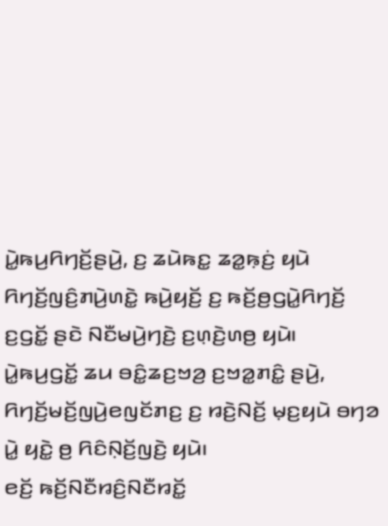ꤣꤧ꤭ꤒꤣ꤬ꤖꤚꤢꤩ꤬ꤔꤣꤧ꤬, ꤢ꤬ ꤘꤣꤧꤒꤢ꤭ ꤘꤤ꤭ꤒ꤫ꤢꤦ꤬ ꤟꤣꤧ ꤖꤚꤢꤩ꤬ꤜꤢꤨ꤬ꤊꤣꤧ꤬ꤛꤢꤧ꤭ ꤒꤣꤧ꤬ꤟꤢꤩ꤬ ꤢ꤬ ꤒꤢꤩ꤬ꤥ꤬ꤞꤣꤧ꤭ꤖꤚꤢꤩ꤬ ꤢ꤬ꤞꤢꤩ꤭ ꤔꤢꤧ ꤡꤢꤪꤗꤣꤧ꤬ꤚꤢꤧ꤬ ꤢ꤬ꤛ꤫ꤢꤧ꤬ꤛꤥ꤬ ꤟꤣꤧ꤯
ꤣꤧ꤭ꤒꤣ꤬ꤞꤢꤩ꤭ ꤘꤣ ꤋꤢꤨ꤭ꤘꤢ꤬ꤠꤤ꤬ ꤢ꤬ꤠꤤ꤭ꤊꤢꤨ꤭ ꤔꤣꤧ꤬, ꤖꤚꤢꤩ꤬ꤗꤢꤩ꤬ꤜꤣꤧ꤬ꤕꤜꤢꤩꤊꤢ꤬ ꤢ꤬ ꤙꤢꤧ꤬ꤡꤢꤩ꤬ ꤗ꤫ꤢ꤬ꤟꤣꤧ ꤋꤚꤤ ꤣꤧ꤭ ꤟꤢꤧ꤭ ꤥ꤬ ꤖꤢꤨꤡ꤫ꤢꤩ꤬ꤜꤢꤧ꤬ ꤟꤣꤧ꤯
ꤕꤢꤩ꤬ ꤒꤢꤩ꤬ꤡꤢꤪꤙꤢꤨ꤬ꤡꤢꤪꤙꤢꤩ꤭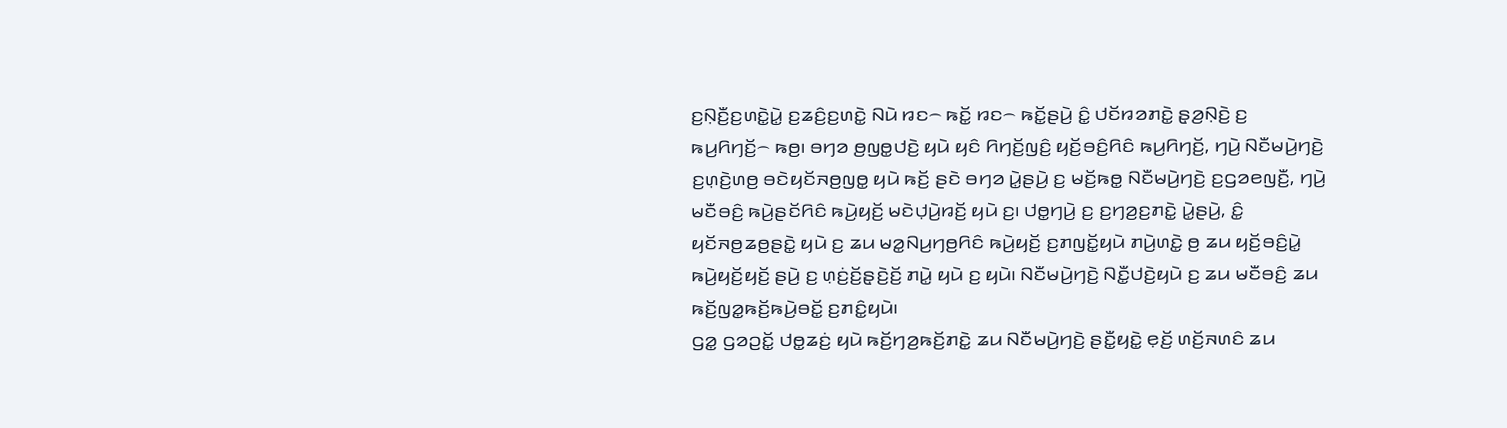ꤢ꤬ꤡ꤫ꤢꤪ꤬ꤢ꤬ꤛꤢꤧ꤭ꤣꤧ꤭ ꤢ꤬ꤘꤢꤨ꤬ꤢ꤬ꤛꤢꤧ꤭ ꤡꤣꤧ ꤙꤢ꤮ ꤒꤢꤩ꤭ ꤙꤢ꤮ ꤒꤢꤩ꤭ꤔꤣꤧ꤬ ꤢꤨ꤭ ꤓꤢꤩꤙꤤꤊꤢꤧ꤭ ꤔ꤫ꤤ꤬ꤡ꤫ꤢꤧ꤬ ꤢ꤬ ꤒꤣ꤬ꤖꤚꤢꤩ꤬꤮ ꤒꤥ꤬꤯ ꤋꤚꤤ ꤥ꤬ꤜꤥ꤭ꤓꤢꤧ꤬ ꤟꤣꤧ ꤟꤢꤨ ꤖꤚꤢꤩ꤬ꤜꤢꤨ꤬ ꤟꤢꤩ꤬ꤋꤢꤨ꤬ꤖꤢꤨ ꤒꤣ꤬ꤖꤚꤢꤩ꤬, ꤚꤣꤧ꤬ ꤡꤢꤪꤗꤣꤧ꤬ꤚꤢꤧ꤬ ꤢ꤬ꤛ꤫ꤢꤧ꤬ꤛꤥ꤬ ꤋꤢꤧꤟꤢꤩꤏꤥ꤬ꤜꤥ꤭ ꤟꤣꤧ ꤒꤢꤩ꤬ ꤔꤢꤧ ꤋꤚꤤ ꤣꤧ꤭ꤔꤣꤧ꤬ ꤢ꤬ ꤗꤢꤩ꤬ꤒꤥ꤭ ꤡꤢꤪꤗꤣꤧ꤬ꤚꤢꤧ꤬ ꤢ꤬ꤞꤤꤕꤜꤢꤪ꤬, ꤚꤣꤧ꤬ ꤗꤢꤪꤋꤢꤨ꤬ ꤒꤣꤧ꤬ꤔꤢꤩꤖꤢꤨ ꤒꤣꤧ꤬ꤟꤢꤩ꤬ ꤗꤢꤧꤓ꤫ꤣꤧ꤬ꤙꤢꤩ꤬ ꤟꤣꤧ ꤢ꤬꤯ ꤓꤥ꤭ꤚꤣꤧ꤬ ꤢ꤬ ꤢ꤬ꤚꤤ꤬ꤢ꤬ꤊꤢꤧ꤭ ꤣꤧ꤭ꤔꤣꤧ꤬, ꤢꤨ꤭ ꤟꤢꤩꤏꤥ꤬ꤘꤥ꤬ꤔꤢꤧ꤭ ꤟꤣꤧ ꤢ꤬ ꤘꤣ ꤗꤤ꤭ꤡꤣ꤬ꤚꤥ꤬ꤖꤢꤨ ꤒꤣꤧ꤬ꤟꤢꤩ꤬ ꤢ꤬ꤊꤜꤢꤩ꤭ꤟꤣꤧ ꤊꤣꤧ꤬ꤛꤢꤧ꤭ ꤥ꤬ ꤘꤣ ꤟꤢꤩ꤬ꤋꤢꤨ꤬ꤣꤧ꤭ ꤒꤣꤧ꤬ꤟꤢꤩ꤬ꤟꤢꤩ꤬ ꤔꤣꤧ꤬ ꤢ꤬ ꤛ꤫ꤢꤦ꤬ꤢꤩ꤬ꤔ꤫ꤢꤧ꤬ꤢꤩ꤬ ꤊꤣꤧ꤭ ꤟꤣꤧ ꤢ꤬ ꤟꤣꤧ꤯ ꤡꤢꤪꤗꤣꤧ꤬ꤚꤢꤧ꤬ ꤡꤢꤪ꤭ꤓꤢꤧ꤬ꤟꤣꤧ ꤢ꤬ ꤘꤣ ꤗꤢꤪꤋꤢꤨ꤬ ꤘꤣ ꤒꤢꤩ꤬ꤜꤤ꤭ꤒꤢꤩ꤬ꤒꤣꤧ꤬ꤋꤢꤩ꤭ ꤢ꤬ꤊꤢꤨ꤭ꤟꤣꤧ꤯
ꤞꤤ꤭ ꤞꤤꤑꤢꤩ꤭ ꤓꤥ꤭ꤘꤢꤦ꤬ ꤟꤣꤧ ꤒꤢꤩ꤬ꤚꤤ꤬ꤒꤢꤩ꤬ꤊꤢꤧ꤭ ꤘꤣ ꤡꤢꤪꤗꤣꤧ꤬ꤚꤢꤧ꤬ ꤔꤢꤪ꤭ꤟꤢꤧ꤭ ꤕ꤫ꤢꤩ꤬ ꤛꤢꤩ꤬ꤏꤛꤢꤨ ꤘꤣ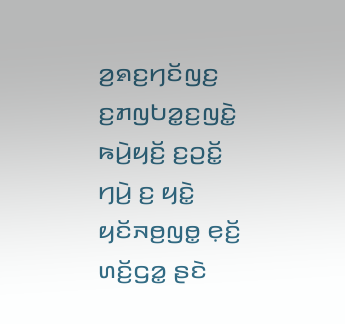ꤤ꤬ꤎꤢ꤬ꤚꤢꤩꤜꤢ꤬ ꤢ꤬ꤊꤜꤝꤤ꤭ꤢ꤬ꤜꤢꤧ꤭ ꤒꤣꤧ꤬ꤟꤢꤩ꤬ ꤢ꤬ꤑꤢꤩ꤭ ꤚꤣꤧ꤬ ꤢ꤬ ꤟꤢꤧ꤭ ꤟꤢꤩꤏꤥ꤬ꤜꤥ꤭ ꤕ꤫ꤢꤩ꤬ ꤛꤢꤩ꤬ꤞꤤ꤭ ꤔꤢꤧ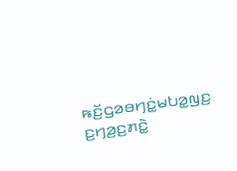ꤒꤢꤩ꤬ꤞꤤꤋꤚꤢꤦ꤭ꤗꤝꤤ꤭ꤜꤢ꤬ ꤢ꤬ꤚꤤ꤬ꤢ꤬ꤊꤢꤧ꤭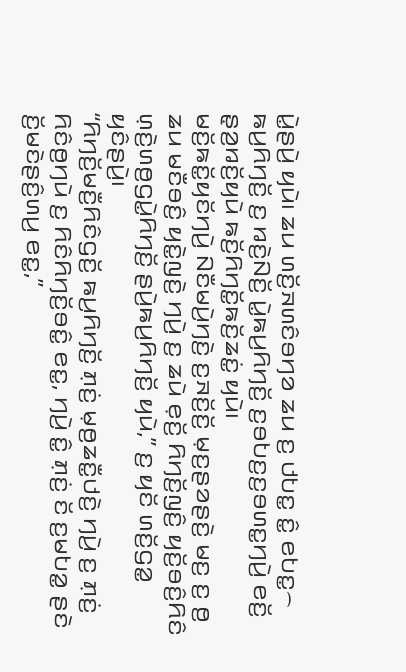ꤣꤧ꤭ꤔꤣꤧ꤬ ꤟꤣꤧ꤯ ꤘꤣ ꤛꤢꤩ꤬ꤏꤛꤢꤨꤋꤚꤤ ꤘꤣ ꤢ꤬ ꤓꤝꤢ꤭ ꤢꤨ꤭ ꤕꤝꤢ꤭꤮ ꤒꤣ꤬ꤖꤚꤢꤩ꤬ ꤢ꤬ ꤙꤢꤧ꤬ꤡꤢꤩ꤬ ꤣꤧ꤭ꤒꤣ꤬ꤖꤚꤢꤩ꤬ ꤢ꤬ꤋꤝꤢ꤬ꤢ꤬ꤋꤛꤢ꤭ꤚꤣꤧ꤬ ꤕꤢꤩ꤬ ꤔ꤫ꤤ꤬ꤙꤢꤩ꤬ꤟꤣꤧ ꤒꤢꤩ꤬ꤖꤚꤢꤩ꤭ꤒꤢꤩ꤬ꤘꤢꤦ꤭ ꤟꤣꤧ꤯
ꤗꤢꤩ꤬ꤒꤢꤩ꤭ꤟꤢꤩꤚꤣꤧ꤬ ꤡꤢꤪꤗꤣꤧ꤬ꤚꤢꤧ꤬ ꤢ꤬ꤏꤢꤩ꤬ꤢꤩ꤬ ꤗ꤫ꤢ꤬ꤔꤤꤔꤢꤧ꤬ ꤗꤢ꤬ ꤢ꤬ ꤥ꤬ ꤘꤣ ꤗꤢꤪꤋꤢꤨ꤬ ꤟꤢꤧ꤭ꤜꤢꤧ꤬ ꤚꤣꤧ꤬ ꤢ꤬ ꤘꤣꤧ ꤕ꤫ꤢꤩ꤬ ꤖꤚꤢꤩ꤬ꤜꤢꤨ꤬ ꤟꤢꤩ꤬ꤋꤢꤨ꤬ꤖꤢꤨ ꤛ꤫ꤢꤧ꤬ꤛꤥ꤬ꤞꤣꤧ꤭ꤖꤚꤢꤩ꤬ ꤔꤣꤧ꤬ꤒꤣ꤬ꤖꤚꤢꤩ꤬ ꤟꤣꤧ,” ꤢ꤬ ꤟꤢꤩ ꤛꤢꤩ꤬ꤞꤤ꤭ ꤟꤢꤨꤔꤣꤧ꤬꤯
“ꤖꤚꤢꤩ꤬ꤗꤢꤪ꤬ꤖꤢꤨꤞꤢꤩ꤬ ꤒꤣ꤬ꤖꤚꤢꤩ꤬ ꤊ꤫ꤢꤦ꤬ ꤗ꤫ꤥ꤬ꤘꤢꤪ꤭ꤓꤢꤧ꤬ ꤚꤣꤧ꤬ ꤢ꤬ ꤊ꤫ꤢꤦ꤬ ꤖꤢꤨꤥ꤬ꤚꤣꤧ ꤢ꤬ ꤖꤢꤨꤖꤚꤢꤩ꤬ꤋꤢꤨ꤭ ꤕꤢ꤭, ꤚꤣꤧ꤬ ꤢꤨ꤭ ꤊ꤫ꤢꤦ꤬ ꤢꤩ ꤢ꤬ꤗꤝꤤ꤭ ꤔꤢꤧ ꤢꤩ꤬ꤗꤢꤧꤔꤢꤨ꤬ꤛꤣ꤬ ꤕꤢ꤭,”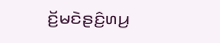ꤢꤩ꤬ꤗꤢꤧꤔꤢꤨ꤬ꤛꤣ꤬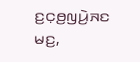ꤢ꤬ꤍ꤫ꤥ꤬ꤜꤣꤧ꤬ꤏꤢ ꤗꤢ꤬,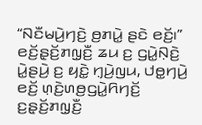“ꤡꤢꤪꤗꤣꤧ꤬ꤚꤢꤧ꤬ ꤥ꤬ꤊꤣꤧ꤭ ꤔꤢꤧ ꤕꤢꤩ꤬꤯”
ꤕꤢꤩ꤬ꤔ꤫ꤢꤩ꤬ꤊꤜ꤫ꤢꤪ꤬ ꤘꤣ ꤢ꤬ ꤞꤣꤧ꤭ꤡ꤫ꤢꤧ꤬ ꤣꤧ꤭ꤔꤣꤧ꤬ ꤢ꤬ ꤟꤢꤧ꤭ ꤚ꤫ꤣꤧ꤬ꤜꤣ, ꤓꤥ꤭ꤚꤣꤧ꤬ ꤕꤢꤩ꤬ ꤛ꤫ꤢꤧ꤬ꤛꤥ꤬ꤞꤣꤧ꤭ꤖꤚꤢꤩ꤬ ꤢ꤬ꤔ꤫ꤢꤩ꤬ꤊꤜ꤫ꤢꤪ꤬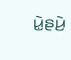ꤣꤧ꤭ꤔꤣꤧ꤬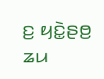ꤢ꤬ ꤟꤢꤧ꤭ꤔꤥ꤬ ꤘꤣ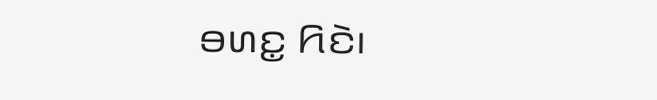ꤋꤛꤢ꤭ ꤖꤢꤧ꤯